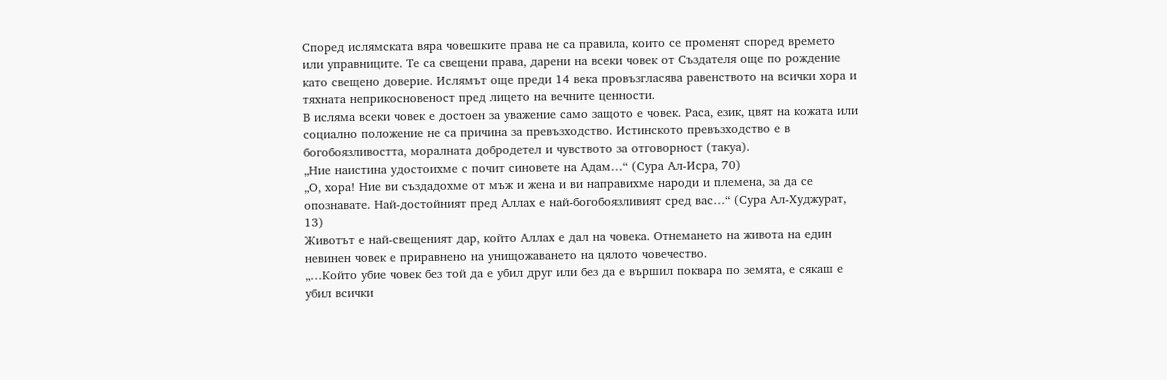Според ислямската вяра човешките права не са правила, които се променят според времето или управниците. Те са свещени права, дарени на всеки човек от Създателя още по рождение като свещено доверие. Ислямът още преди 14 века провъзгласява равенството на всички хора и тяхната неприкосновеност пред лицето на вечните ценности.
В исляма всеки човек е достоен за уважение само защото е човек. Раса, език, цвят на кожата или социално положение не са причина за превъзходство. Истинското превъзходство е в богобоязливостта, моралната добродетел и чувството за отговорност (такуа).
„Ние наистина удостоихме с почит синовете на Адам…“ (Сура Ал-Исра, 70)
„О, хора! Ние ви създадохме от мъж и жена и ви направихме народи и племена, за да се опознавате. Най-достойният пред Аллах е най-богобоязливият сред вас…“ (Сура Ал-Худжурат, 13)
Животът е най-свещеният дар, който Аллах е дал на човека. Отнемането на живота на един невинен човек е приравнено на унищожаването на цялото човечество.
„…Който убие човек без той да е убил друг или без да е вършил поквара по земята, е сякаш е убил всички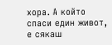хора. А който спаси един живот, е сякаш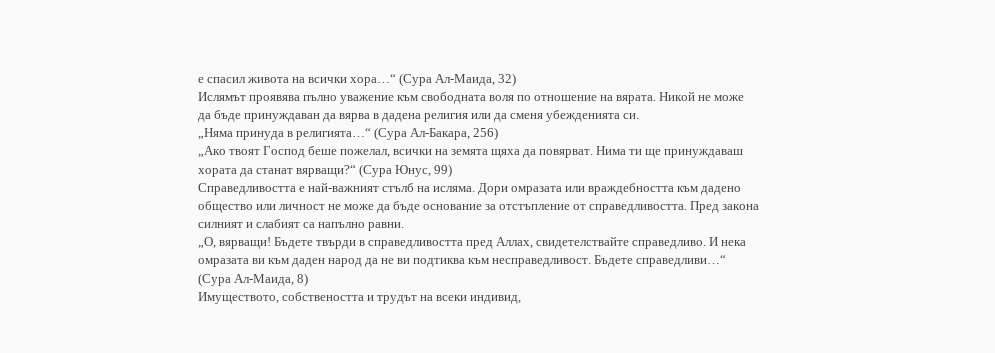е спасил живота на всички хора…“ (Сура Ал-Маида, 32)
Ислямът проявява пълно уважение към свободната воля по отношение на вярата. Никой не може да бъде принуждаван да вярва в дадена религия или да сменя убежденията си.
„Няма принуда в религията…“ (Сура Ал-Бакара, 256)
„Ако твоят Господ беше пожелал, всички на земята щяха да повярват. Нима ти ще принуждаваш хората да станат вярващи?“ (Сура Юнус, 99)
Справедливостта е най-важният стълб на исляма. Дори омразата или враждебността към дадено общество или личност не може да бъде основание за отстъпление от справедливостта. Пред закона силният и слабият са напълно равни.
„О, вярващи! Бъдете твърди в справедливостта пред Аллах, свидетелствайте справедливо. И нека омразата ви към даден народ да не ви подтиква към несправедливост. Бъдете справедливи…“ (Сура Ал-Маида, 8)
Имуществото, собствеността и трудът на всеки индивид,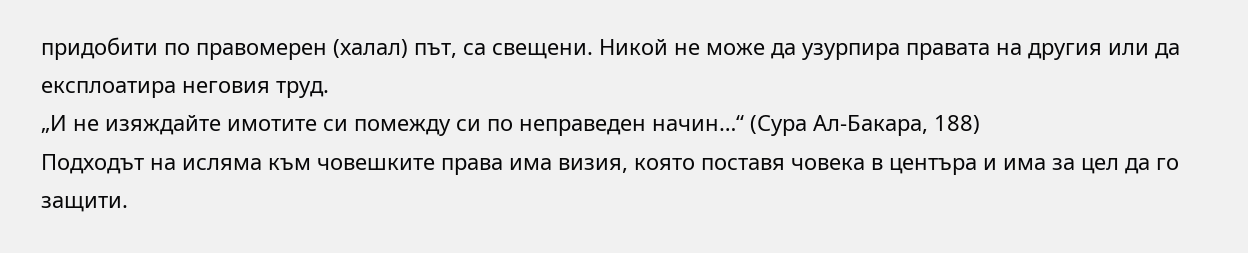придобити по правомерен (халал) път, са свещени. Никой не може да узурпира правата на другия или да експлоатира неговия труд.
„И не изяждайте имотите си помежду си по неправеден начин…“ (Сура Ал-Бакара, 188)
Подходът на исляма към човешките права има визия, която поставя човека в центъра и има за цел да го защити.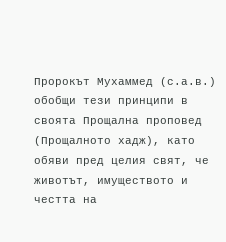Пророкът Мухаммед (с.а.в.) обобщи тези принципи в своята Прощална проповед (Прощалното хадж), като обяви пред целия свят, че животът, имуществото и честта на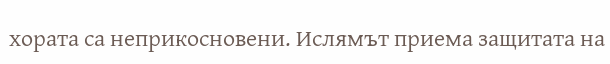хората са неприкосновени. Ислямът приема защитата на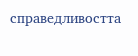справедливостта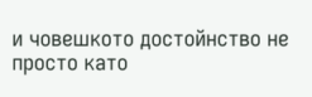и човешкото достойнство не просто като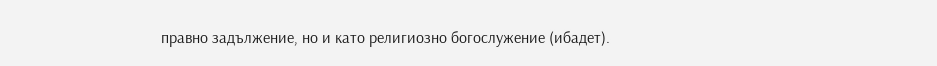правно задължение, но и като религиозно богослужение (ибадет).